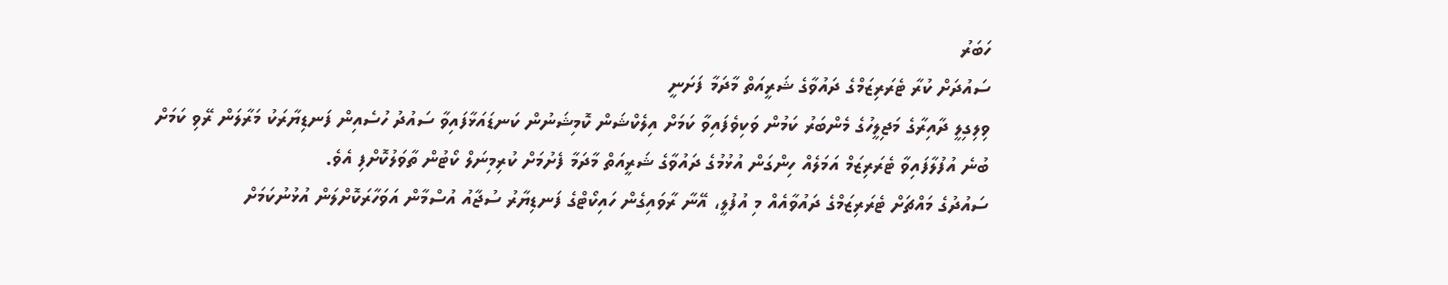ހަބަރު
ސައުދަށް ކުރާ ޓެރަރިޒަމްގެ ދައުވާގެ ޝަރީއަތް މާދަމާ ފަށަނީ
ވިލިގިލީ ދާއިރާގެ މަޖިލީހުގެ މެންބަރު ކަމުން ވަކިވެފައިވާ ކަމަށް އިލެކްޝަން ކޮމިޝަނުން ކަނޑައަޅާފައިވާ ސައުދު ހުސެއިން ފަނޑިޔާރަކު މަރާލަން ރޭވި ކަމަށް ބުނެ އުފުލާފައިވާ ޓެރަރިޒަމް އަމަލެއް ހިންގަން އުޅުމުގެ ދައުވާގެ ޝަރީއަތް މާދަމާ ފެށުމަށް ކުރިމިނަލް ކޯޓުން ތާވަލުކޮށްފި އެވެ.
ސައުދުގެ މައްޗަށް ޓެރަރިޒަމްގެ ދައުވާއެއް މި އުފުލީ، އޭނާ ރާވައިގެން ހައިކޯޓްގެ ފަނޑިޔާރު ސުޖާއު އުސްމާން އަވަހާރަކޮށްލަން އުޅުނުކަމަށް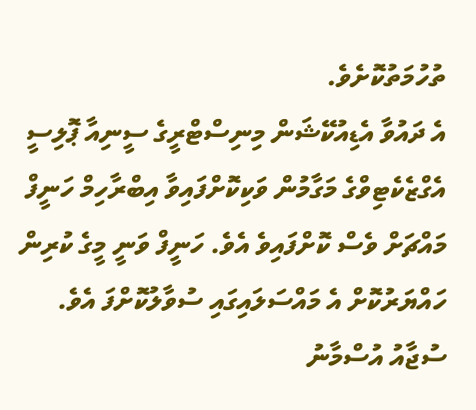ތުހުމަތުކޮށެވެ.
އެ ދައުވާ އެޑިއުކޭޝަން މިނިސްޓްރީގެ ސީނިއާ ޕޮލިސީ އެގްޒެކެޓިވްގެ މަގާމުން ވަކިކޮށްފައިވާ އިބްރާހިމް ހަނީފް މައްޗަށް ވެސް ކޮށްފައިވެ އެވެ. ހަނީފް ވަނީ މީގެ ކުރިން ހައްޔަރުކޮށް އެ މައްސަލައިގައި ސުވާލުކޮށްފަ އެވެ.
ސުޖާއު އުސްމާނު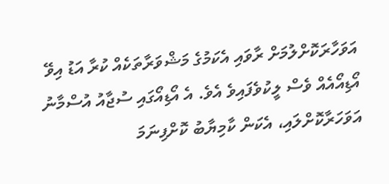އަވަހާރަކޮށްލުމަށް ރާވައި އެކަމުގެ މަޝްވަރާތަކެއް ކުރާ އަޑު އިވޭ އޯޑިއޯއެއް ވެސް ލީކުވެފައިވެ އެވެ. އެ އޯޑިއޯގައި ސުޖާއު އުސްމާނު އަވަހަރާކޮށްލައި، އެކަން ކާމިޔާބު ކޮށްފިނަމަ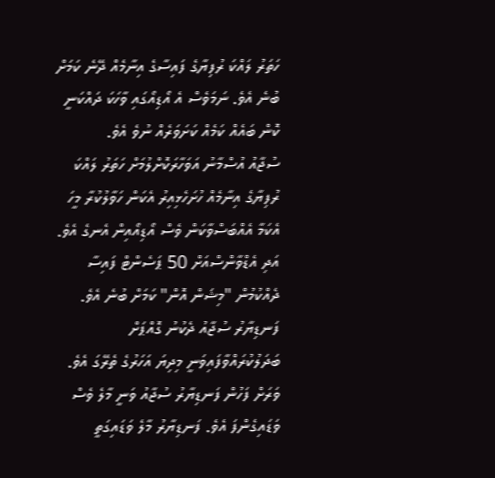ހަތަރު ލައްކަ ރުފިޔާގެ ފައިސާގެ އިނާމެއް ދޭނެ ކަމަށް ބުނެ އެވެ. ނަމަވެސް އެ އޯޑިއޯގައި ވާހަކަ ދައްކަނީ ކޮން ބައެއް ކަމެއް ކަށަވަރެއް ނުވެ އެވެ.
ސުޖާއު އުސްމާނު އަވަހާރަކޮށްލުމަށް ހަތަރު ލައްކަ ރުފިޔާގެ އިނާމެއް ހުށަހެޅިއިރު އެކަން ހަވާލުކުރާ މީހަ އެކަމާ އެއްބަސްވާކަން ވެސް އޯޑިއޯއިން އެނގެ އެވެ. އަދި އެޑްވާންސްއަށް 50 ޕަސެންޓް ފައިސާ ދެއްކުމުން "މިޝަން އޮން" ކަމަށް ބުނެ އެވެ.
ފަނޑިޔާރު ސުޖާއު ދެކުނު ގޮއްޕަށް ބަދަލުކުރައްވާފައިވަނީ މިދިޔަ އަހަރުގެ ތެރޭގަ އެވެ. ވަރަށް ފަހުން ފަނޑިޔާރު ސުޖާއު ވަނީ މާލެ ވެސް ވަޑައިގެންފަ އެވެ. ފަނޑިޔާރު މާލެ ވަޑައިގަތީ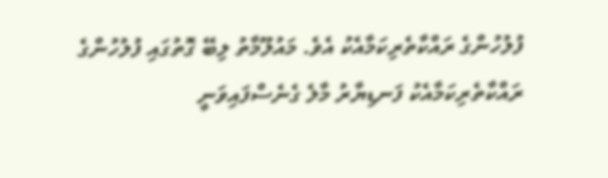ފުލުހުންގެ ރައްކާތެރިކަމާއެކު އެވެ. މައުލޫމާތު ލިބޭ ގޮތުގައި ފުލުހުންގެ ރައްކާތެރިކަމާއެކު ފަނޑިޔާރު މާލެ ގެނެސްފައިވަނީ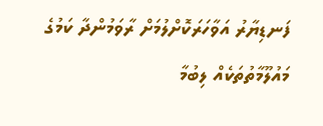ފަނޑިޔާރު އަވާހަރަކޮށްލުމަށް ރާވަމުންދާ ކަމުގެ މައުލޫމާތުތަކެއް ލިބުމާ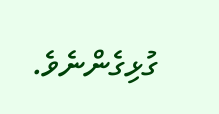ގުޅިގެންނެވެ.